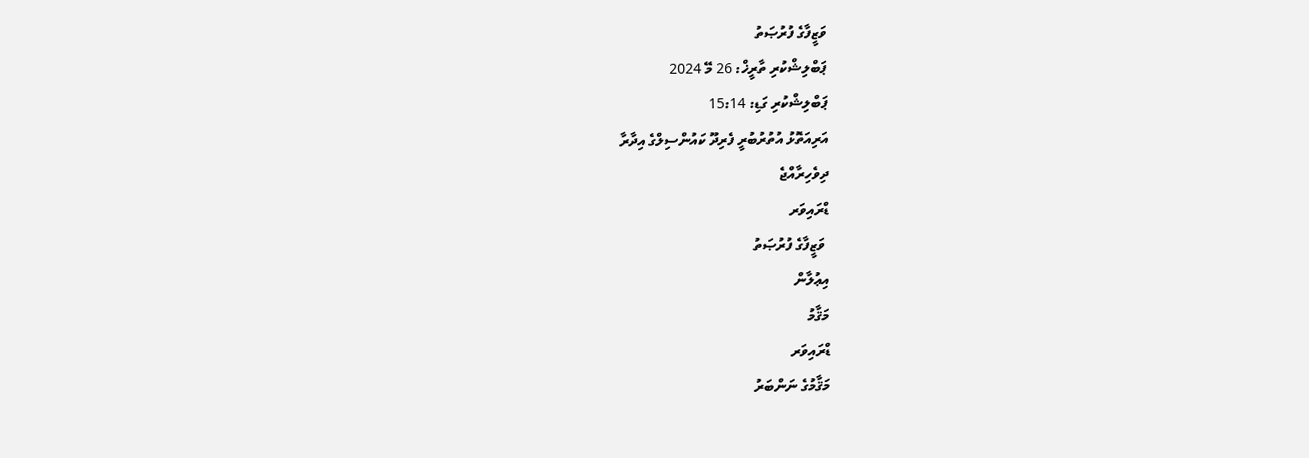ވަޒީފާގެ ފުރުޞަތު
ޕަބްލިޝްކުރި ތާރީޚް: 26 މޭ 2024
ޕަބްލިޝްކުރި ގަޑި: 15:14
އަރިއަތޮޅު އުތުރުބުރީ ފެރިދޫ ކައުންސިލްގެ އިދާރާ
ދިވެހިރާއްޖެ
ޑްރައިވަރ
 ވަޒީފާގެ ފުރުޞަތު
އިޢުލާން
މަޤާމު
ޑްރައިވަރ
މަޤާމުގެ ނަންބަރު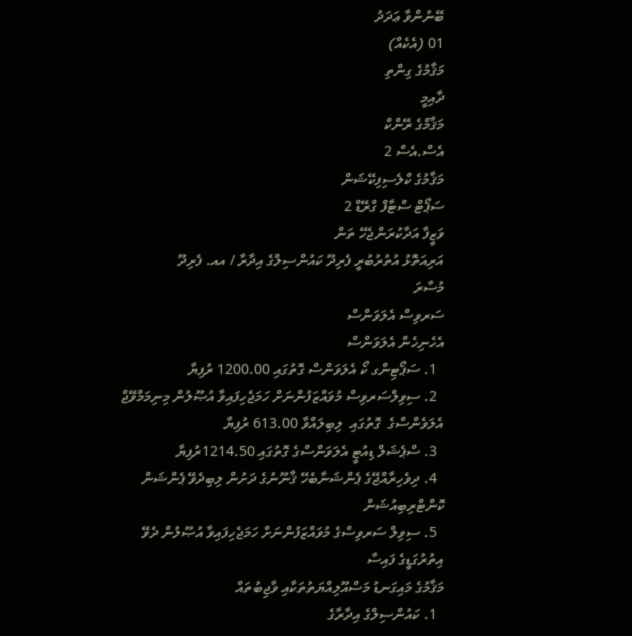ބޭނުންވާ ޢަދަދު
01 (އެކެއް)
މަޤާމުގެ ގިންތި
ދާއިމީ
މަޤާމްގެ ރޭންކް
އެސް.އެސް 2
މަޤާމުގެ ކްލެސިފިކޭޝަން
ސަޕޯޓް ސްޓާފް ގްރޭޑް 2
ވަޒީފާ އަދާކުރަންޖެހޭ ތަން
އަރިއަތޮޅު އުތުރުބުރީ ފެރިދޫ ކައުންސިލްގެ އިދާރާ / އއ. ފެރިދޫ
މުސާރަ
ސަރވިސް އެލަވަންސް
އެހެނިހެން އެލަވަންސް
  1. ސަޕޯޓިންގ ކޯ އެލަވަންސް ގޮތުގައި 1200.00 ރުފިޔާ
  2. ސިވިލްސަރވިސް މުވައްޒަފުންނަށް ހަމަޖެހިފައިވާ އުޞޫލުން މިނިމަމްވޭޖް  އެލަވެންސްގެ  ގޮތުގައި  ލިބިލައްވާ 613.00 ރުފިޔާ
  3. ސްޕެޝަލް ޑިއުޓީ އެލަވަންސްގެ ގޮތުގައި 1214.50ރުފިޔާ
  4. ދިވެހިރާއްޖޭގެ ޕެންޝަނާބެހޭ ޤާނޫނުގެ ދަށުން ލިބިދެވޭ ޕެންޝަން ކޮންޓްރިބިއުޝަން
  5. ސިވިލް ސަރވިސްގެ މުވައްޒަފުންނަށް ހަމަޖެހިފައިވާ އުޞޫލުން ދެވޭ އިތުރުގަޑީގެ ފައިސާ
މަޤާމުގެ މައިގަނޑު މަސްއޫލިއްޔަތުތަކާއި ވާޖިބުތައް
  1. ކައުންސިލްގެ އިދާރާގެ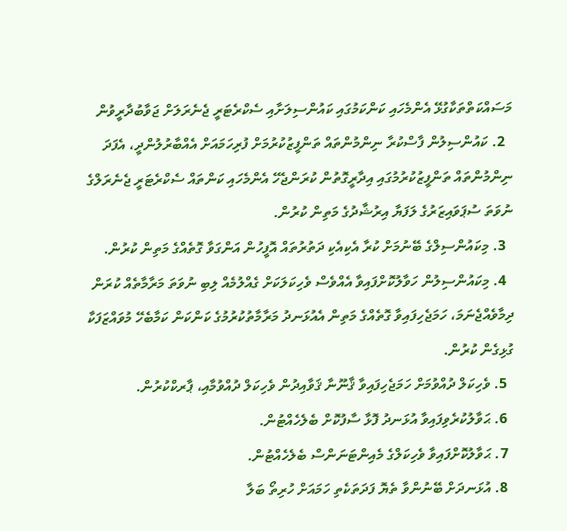މަސައްކަތްތަކާގުޅޭ އެންމެހައި ކަންކަމުގައި ކައުންސިލަށާއި ސެކްރެޓަރީ ޖެނެރަލަށް ޖަވާބުދާރީވުން
  2. ކައުންސިލުން ފާސްކުރާ ނިންމުންތައް ތަންފީޒުކުރުމަށް ފުރިހަމައަށް އެއްބާރުލުންދީ، އެފަދަ ނިންމުންތައް ތަންފީޒުކުރުމުގައި އިދާރީގޮތުން ކުރަންޖެހޭ އެންމެހައި ކަންތައް ސެކްރެޓަރީ ޖެނެރަލްގެ ނުވަތަ ސުޕަވައިޒަރުގެ ލަފަޔާ އިރުޝާދުގެ މަތިން ކުރުން.
  3. މިކައުންސިލްގެ ބޭނުމަށް ކުރާ އެކިއެކި ދަތުރުތައް އޮފީހުން އަންގަވާ ގޮތެއްގެ މަތިން ކުރުން.
  4. މިކައުންސިލުން ހަވާލުކޮށްފައިވާ އެއްވެސް ވެހިކަލަކަށް ގެއްލުމެއް ލިބި ނުވަތަ މަރާމާތެއް ކުރަން ދިމާވެއްޖެނަމަ، ހަމަޖެހިފައިވާ ގޮތެއްގެ މަތިން އެއުޅަނދު މަރާމާތުކުރުމުގެ ކަންކަން ކަމާބެހޭ މުވައްޒަފަކާ ގުޅިގެން ކުރުން.
  5. ވެހިކަލް ދުއްވުމަށް ހަމަޖެހިފައިވާ ޤާނޫނާ ޤަވާއިދުން ވެހިކަލް ދުއްވުމާއި، ޕާރކްކުރުން.
  6. ޙަވާލުކުރެވިފައިވާ އުޅަނދު ފޮޅާ ސާފުކޮށް ބެލެހެއްޓުން.
  7. ޙަވާލުކޮށްފައިވާ ވެހިކަލްގެ މެއިންޓަނަންސް ބެލެހެއްޓުން.
  8. އުޅަނދަށް ބޭނުންވާ ތެޔޮ ފަދަތަކެތި ހަމައަށް ހުރިތޯ ބަލާ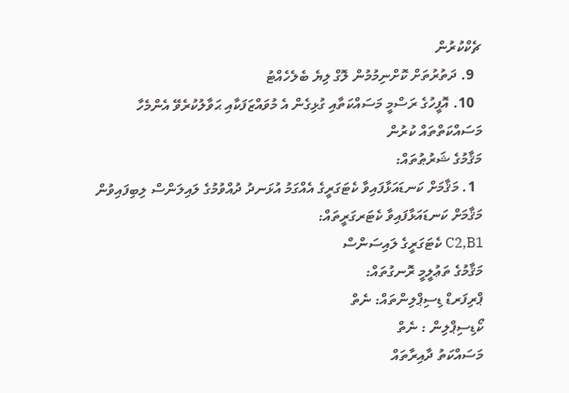ޗެކްކުރުން
  9. ދަތުރުތަށް ކޮށްނިމުމުން ލޮގް ލިޔެ ބެލެހެއްޓު
  10. އޮފީހުގެ ރަސްމީ މަސައްކަތާއި ގުޅިގެން އެ މުވައްޒަފަކާއި ޙަވާލުކުރެވޭ އެންމެހާ މަސައްކަތްތައް ކުރުން
މަޤާމުގެ ޝަރުޠުތައް:
  1. މަޤާމަށް ކަނޑައަޅާފައިވާ ކެޓަގަރީގެ އެއްގަމު އުޅަނދު ދުއްވުމުގެ ލައިލަންސް ލިބިފައިވުން
މަޤާމަށް ކަނޑައަޅާފައިވާ ކެޓަރގަރީތައް:
C2,B1 ކެޓަގަރީގެ ލައިސަންސް
މަޤާމުގެ ތަޢުލީމީ ރޮނގުތައް:
ޕްރިފަރޑް ޑިސިޕްލިންތައް: ނެތް
ކޯޑިސިޕްލިން : ނެތް
މަސައްކަތު ދާއިރާތައް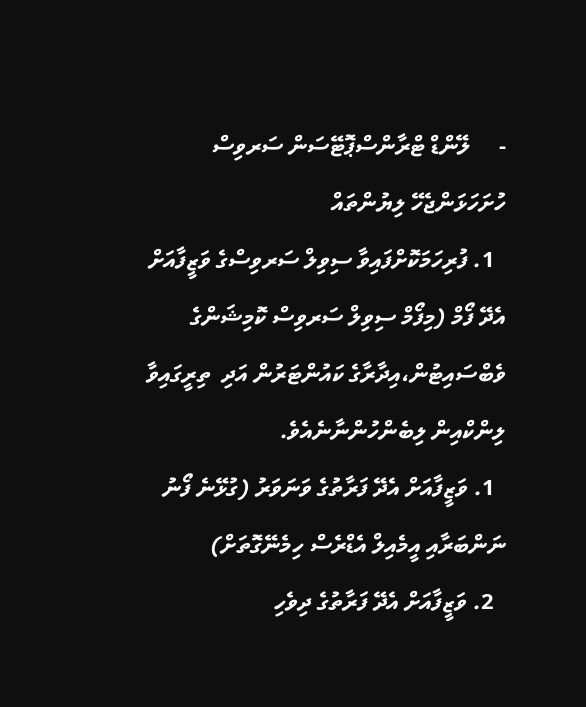-     ލޭންޑް ޓްރާންސްޕޮޓޭސަން ސަރވިސް
ހުށަހަޅަންޖެހޭ ލިޔުންތައް
  1. ފުރިހަމަކޮށްފައިވާ ސިވިލް ސަރވިސްގެ ވަޒީފާއަށް އެދޭ ފޯމް (މިފޯމް ސިވިލް ސަރވިސް ކޮމިޝަންގެ ވެބްސައިޓުން،އިދާރާގެ ކައުންޓަރުން އަދި  ތިރީގައިވާ ލިންކްއިން ލިބެންހުންނާނެއެވެ.
  1. ވަޒީފާއަށް އެދޭ ފަރާތުގެ ވަނަވަރު (ގުޅޭނެ ފޯނު ނަންބަރާއި އީމެއިލް އެޑްރެސް ހިމެނޭގޮތަށް)
  2. ވަޒީފާއަށް އެދޭ ފަރާތުގެ ދިވެހި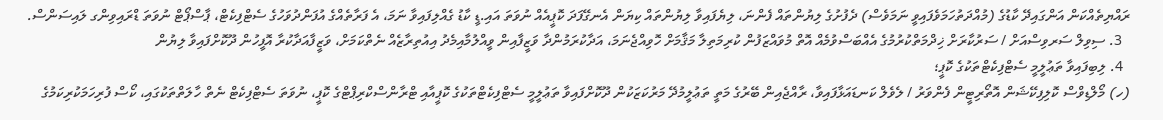ރައްޔިތެއްކަން އަންގައިދޭ ކާޑުގެ (މުއްދަތުހަމަވެފައިވީ ނަމަވެސް) ދެފުށުގެ ލިޔުންތައް ފެންނަ، ލިޔެފައިވާ ލިޔުންތައް ކިޔަން އެނގޭފަދަ ކޮޕީއެއް ނުވަތަ އައި.ޑީ ކާޑު ގެއްލިފައިވާ ނަމަ، އެ ފަރާތެއްގެ އުފަންދުވަހުގެ ސެޓްފިކެޓް، ޕާސްޕޯޓް ނުވަތަ ޑްރައިވިންގ ލައިސަންސް.
  3. ސިވިލް ސަރވިސްއަށް / ސަރުކާރަށް ޚިދްމަތްކުރުމުގެ އެއްބަސްވުމެއް އޮތް މުވައްޒަފުން ކުރިމަތިލާ މަޤާމަށް ހޮވިއްޖެނަމަ، އަދާކުރަމުންދާ ވަޒީފާއިން ވީއްލުމާއިމެދު އިއުތިރާޒެއް ނެތްކަމަށް، ވަޒީފާއަދާކުރާ އޮފީހުން ދޫކޮށްފައިވާ ލިޔުން
  4. ލިބިފައިވާ ތަޢުލީމީ ސެޓްފިކެޓްތަކުގެ ކޮޕީ؛
(ހ) މޯލްޑިވްސް ކޮލިފިކޭޝަން އޮތޯރިޓީން ފެންވަރު / ލެވެލް ކަނޑައަޅާފައިވާ، ރާއްޖެއިން ބޭރުގެ މަތީ ތަޢުލީމުދޭ މަރުކަޒަކުން ދޫކޮށްފައިވާ ތަޢުލީމީ ސެޓްފިކެޓްތަކުގެ ކޮޕީއާއި ޓްރާންސްކްރިޕްޓްގެ ކޮޕީ، ނުވަތަ ސެޓްފިކެޓް ނެތް ހާލަތްތަކުގައި، ކޯސް ފުރިހަމަކުރިކަމުގެ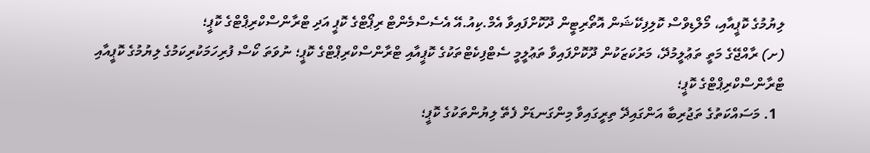ލިޔުމުގެ ކޮޕީއާއި، މޯލްޑިވްސް ކޮލިފިކޭޝަން އޮތޯރިޓީން ދޫކޮށްފައިވާ އެމް.ކިއު.އޭ އެސެސްމެންޓް ރިޕޯޓްގެ ކޮޕީ އަދި ޓްރާންސްކްރިޕްޓްގެ ކޮޕީ؛
(ށ) ރާއްޖޭގެ މަތީ ތަޢުލީމުދޭ، މަރުކަޒަކުން ދޫކޮށްފައިވާ ތަޢުލީމީ ސެޓްފިކެޓްތަކުގެ ކޮޕީއާއި ޓްރާންސްކްރިޕްޓްގެ ކޮޕީ؛ ނުވަތަ ކޯސް ފުރިހަމަކުރިކަމުގެ ލިޔުމުގެ ކޮޕީއާއި ޓްރާންސްކްރިޕްޓްގެ ކޮޕީ؛
  1. މަސައްކަތުގެ ތަޖުރިބާ އަންގައިދޭ ތިރީގައިވާ މިންގަނޑަށް ފެތޭ ލިޔުންތަކުގެ ކޮޕީ؛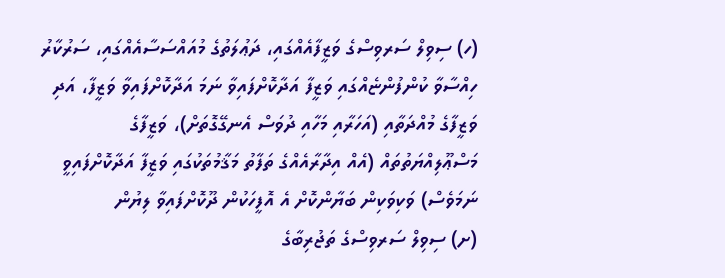(ހ) ސިވިލް ސަރވިސްގެ ވަޒީފާއެއްގައި، ދަޢުލަތުގެ މުއައްސަސާއެއްގައި، ސަރުކާރު ހިއްސާވާ ކުންފުންޏެއްގައި ވަޒީފާ އަދާކޮށްފައިވާ ނަމަ އަދާކޮށްފައިވާ ވަޒީފާ، އަދި ވަޒީފާގެ މުއްދަތާއި (އަހަރާއި މަހާއި ދުވަސް އެނގޭގޮތަށް)، ވަޒީފާގެ މަސްޢޫލިއްޔަތުތައް (އެއް އިދާރާއެއްގެ ތަފާތު މަޤާމުތަކުގައި ވަޒީފާ އަދާކޮށްފައިވީ ނަމަވެސް) ވަކިވަކިން ބަޔާންކޮށް އެ އޮފީހަކުން ދޫކޮށްފައިވާ ލިޔުން
(ށ) ސިވިލް ސަރވިސްގެ ތަޖުރިބާގެ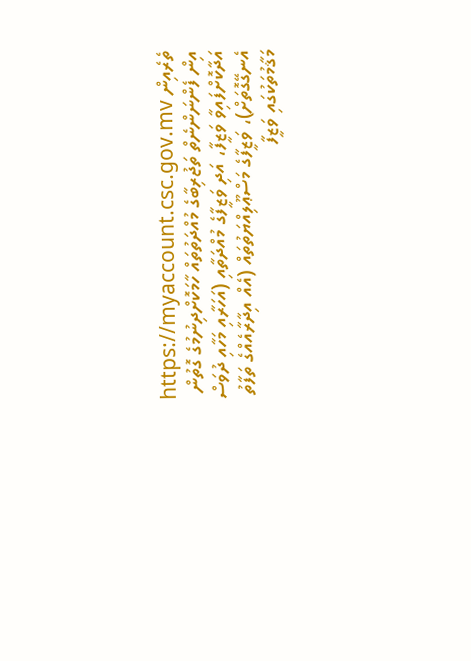ތެރެއިން https://myaccount.csc.gov.mv އިން ފެންނަންނެތް ތަޖުރިބާގެ މުއްދަތުތައް ހާމަކޮށްދިނުމުގެ ގޮތުން އަދާކޮށްފައިވާ ވަޒީފާ، އަދި ވަޒީފާގެ މުއްދަތާއި (އަހަރާއި މަހާއި ދުވަސް އެނގޭގޮތަށް)، ވަޒީފާގެ މަސްޢޫލިއްޔަތުތައް (އެއް އިދާރާއެއްގެ ތަފާތު މަޤާމުތަކުގައި ވަޒީފާ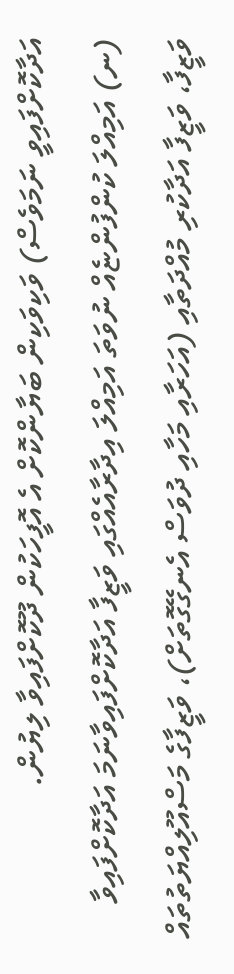އަދާކޮށްފައިވީ ނަމަވެސް) ވަކިވަކިން ބަޔާންކޮށް އެ އޮފީހަކުން ދޫކޮށްފައިވާ ލިޔުން.
(ނ) އަމިއްލަ ކުންފުންޏެއް ނުވަތަ އަމިއްލަ އިދާރާއެއްގައި ވަޒީފާ އަދާކޮށްފައިވާނަމަ އަދާކޮށްފައިވާ ވަޒީފާ، ވަޒީފާ އަދާކުރި މުއްދަތާއި (އަހަރާއި މަހާއި ދުވަސް އެނގޭގޮތަށް)، ވަޒީފާގެ މަސްއޫލިއްޔަތުތައް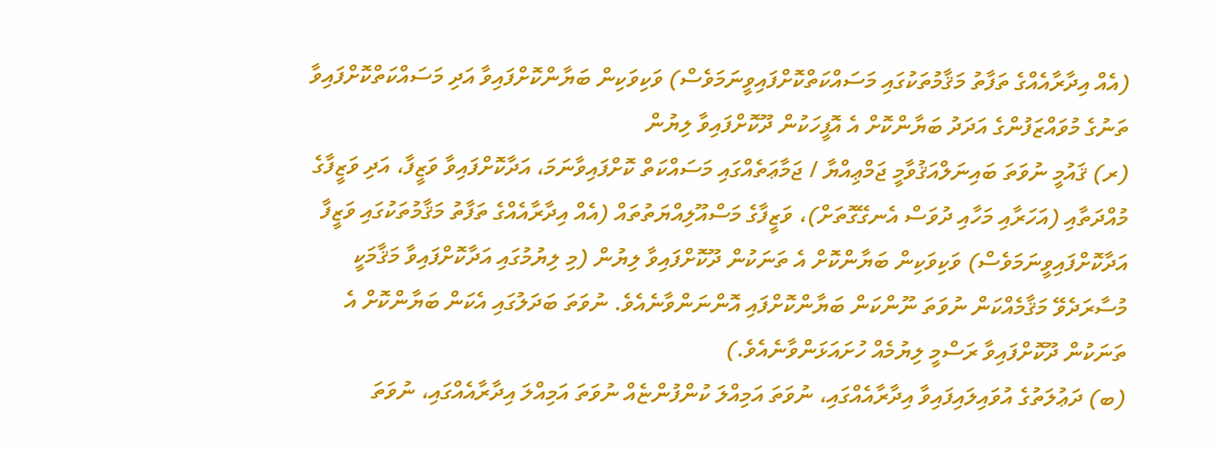(އެއް އިދާރާއެއްގެ ތަފާތު މަޤާމުތަކުގައި މަސައްކަތްކޮށްފައިވީނަމަވެސް) ވަކިވަކިން ބަޔާންކޮށްފައިވާ އަދި މަސައްކަތްކޮށްފައިވާ ތަނުގެ މުވައްޒަފުންގެ އަދަދު ބަޔާންކޮށް އެ އޮފީހަކުން ދޫކޮށްފައިވާ ލިޔުން
(ރ) ޤައުމީ ނުވަތަ ބައިނަލްއަޤުވާމީ ޖަމްޢިއްޔާ / ޖަމާޢަތެއްގައި މަސައްކަތް ކޮށްފައިވާނަމަ، އަދާކޮށްފައިވާ ވަޒީފާ، އަދި ވަޒީފާގެ މުއްދަތާއި (އަހަރާއި މަހާއި ދުވަސް އެނގޭގޮތަށް)، ވަޒީފާގެ މަސްއޫލިއްޔަތުތައް (އެއް އިދާރާއެއްގެ ތަފާތު މަޤާމުތަކުގައި ވަޒީފާ އަދާކޮށްފައިވީނަމަވެސް) ވަކިވަކިން ބަޔާންކޮށް އެ ތަނަކުން ދޫކޮށްފައިވާ ލިޔުން (މި ލިޔުމުގައި އަދާކޮށްފައިވާ މަޤާމަކީ މުސާރަދެވޭ މަޤާމެއްކަން ނުވަތަ ނޫންކަން ބަޔާންކޮށްފައި އޮންނަންވާނެއެވެ. ނުވަތަ ބަދަލުގައި އެކަން ބަޔާންކޮށް އެ ތަނަކުން ދޫކޮށްފައިވާ ރަސްމީ ލިޔުމެއް ހުށައަޅަންވާނެއެވެ.)
(ބ) ދަޢުލަތުގެ އުވައިލައިފައިވާ އިދާރާއެއްގައި، ނުވަތަ އަމިއްލަ ކުންފުންޏެއް ނުވަތަ އަމިއްލަ އިދާރާއެއްގައި، ނުވަތަ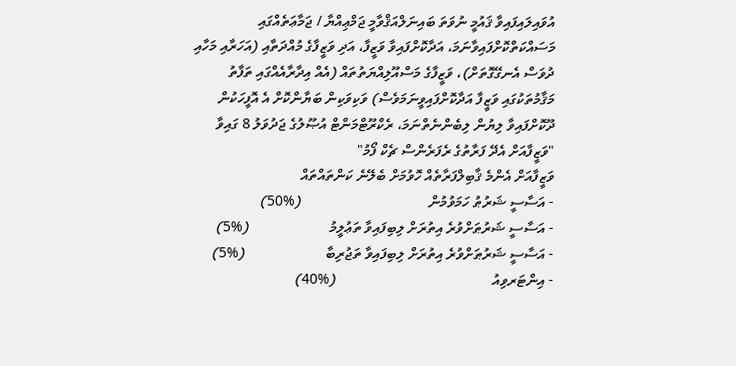އުވައިލައިފައިވާ ޤައުމީ ނުވަތަ ބައިނަލްއަޤްވާމީ ޖަމްޢިއްޔާ / ޖަމާޢަތެއްގައި މަސައްކަތްކޮށްފައިވާނަމަ، އަދާކޮށްފައިވާ ވަޒީފާ، އަދި ވަޒީފާގެ މުއްދަތާއި (އަހަރާއި މަހާއި ދުވަސް އެނގޭގޮތަށް)، ވަޒީފާގެ މަސްއޫލިއްޔަތުތައް (އެއް އިދާރާއެއްގައި ތަފާތު މަޤާމުތަކުގައި ވަޒީފާ އަދާކޮށްފައިވީނަމަވެސް) ވަކިވަކިން ބަޔާންކޮށް އެ އޮފީހަކުން ދޫކޮށްފައިވާ ލިޔުން ލިބެންނެތްނަމަ، ރެކްރޫޓްމަންޓް އުޞޫލުގެ ޖަދުވަލު 8 ގައިވާ "ވަޒީފާއަށް އެދޭ ފަރާތުގެ ރެފަރެންސް ޗެކް ފޯމު"
ވަޒީފާއަށް އެންމެ ޤާބިލްފަރާތެއް ހޮވުމަށް ބެލޭނެ ކަންތައްތައް
- އަސާސީ ޝަރުޠު ހަމަވުމުން                                   (%50)
- އަސާސީ ޝަރުޠަށްވުރެ އިތުރަށް ލިބިފައިވާ ތަޢުލީމު                      (%5)
- އަސާސީ ޝަރުޠަށްވުރެ އިތުރަށް ލިބިފައިވާ ތަޖުރިބާ                      (%5)
- އިންޓަރވިއު                                           (%40)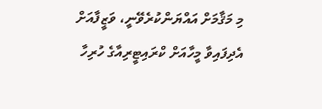މި މަޤާމަށް އައްޔަންކުރެވޭނީ، ވަޒީފާއަށް އެދިފައިވާ މީހާއަށް ކްރައިޓީރިއާގެ ހުރިހާ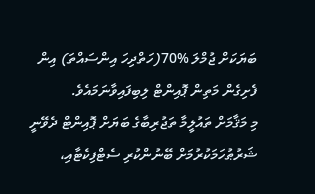ބަޔަކަށް ޖުމްލަ %70(ހަތްދިހަ އިންސައްތަ) އިން ފެށިގެން މަތިން ޕޮއިންޓް ލިބިފައިވާނަމައެވެ.
މި މަޤާމަށް ތައުލީމާ ތަޖުރިބާގެ ބަޔަށް ޕޮއިންޓް ދެވޭނީ ޝަރުޠުހަމަކުރުމަށް ބޭނުންކުރި ސެޓްފިކެޓާއި،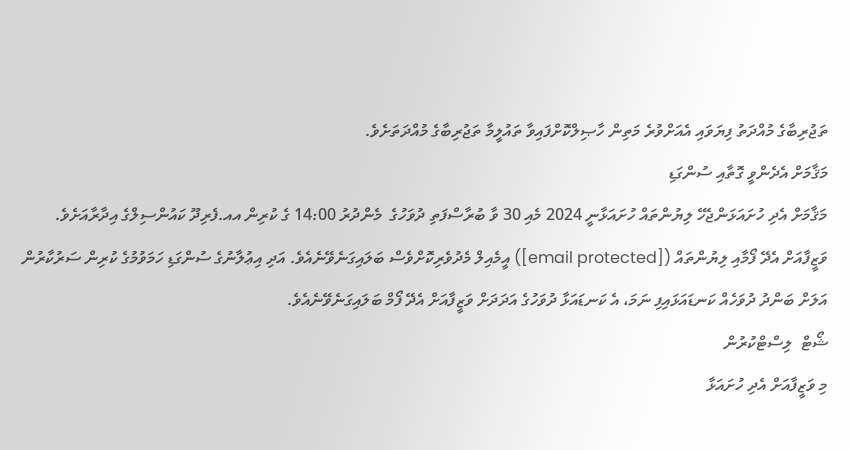ތަޖުރިބާގެ މުއްދަތު ފިޔަވައި އެއަށްވުރެ މަތިން ހާޞިލްކޮށްފައިވާ ތައުލީމާ ތަޖުރިބާގެ މުއްދަތަށެވެ.
މަޤާމަށް އެދެންވީ ގޮތާއި ސުންގަޑި
މަޤާމަށް އެދި ހުށައަޅަންޖެހޭ ލިޔުންތައް ހުށައަޅާނީ 2024 މެއި 30 ވާ ބުރާސްފަތި ދުވަހުގެ  މެންދުރު 14:00 ގެ ކުރިން އއ.ފެރިދޫ ކައުންސިލްގެ އިދާރާއަށެވެ. ވަޒީފާއަށް އެދޭ ފޯމާއި ލިޔުންތައް ([email protected]) އީމެއިލް މެދުވެރިކޮށްވެސް ބަލައިގަނެވޭނެއެވެ. އަދި އިޢުލާނުގެ ސުންގަޑި ހަމަވުމުގެ ކުރިން ސަރުކާރުން އަލަށް ބަންދު ދުވަހެއް ކަނޑައަޅައިފި ނަމަ، އެ ކަނޑައަޅާ ދުވަހުގެ އަދަދަށް ވަޒީފާއަށް އެދޭ ފޯމް ބަލައިގަނެވޭނެއެވެ.
ޝޯޓް  ލިސްޓްކުރުން
މި ވަޒީފާއަށް އެދި ހުށައަޅާ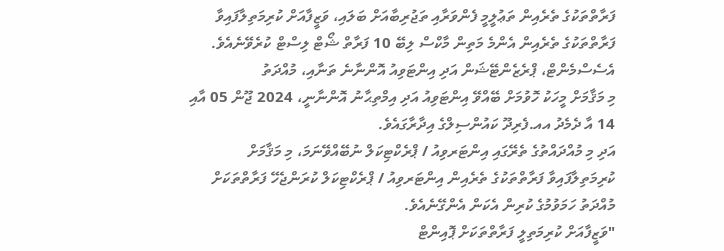ފަރާތްތަކުގެ ތެރެއިން ތަޢުލީމީ ފެންވަރާއި ތަޖުރިބާއަށް ބަލައި، ވަޒީފާއަށް ކުރިމަތިލާފައިވާ ފަރާތްތަކުގެ ތެރެއިން އެންމެ މަތިން މާކްސް ލިބޭ 10 ފަރާތް ޝޯޓް ލިސްޓް ކުރެވޭނެއެވެ.
އެސެސްމެންޓް، ޕްރެޒެންޓޭޝަން އަދި އިންޓަވިއު އޮންނާނެ ތަނާއި، މުއްދަތު
މި މަޤާމަށް މީހަކު ހޮވުމަށް ބޭއްވޭ އިންޓަވިއު އަދި އިމްތިޙާނު އޮންނާނީ، 2024 ޖޫން 05 އާއި 14 އާ ދެމެދު އއ.ފެރިދޫ ކައުންސިލްގެ އިދާރާގައެވެ.
އަދި މި މުއްދައްތުގެ ތެރޭގައި އިންޓަރވިއު / ޕްރެކްޓިކަލް ނުބޭއްވޭނަމަ، މި މަޤާމަށް ކުރިމަތިލާފައިވާ ފަރާތްތަކުގެ ތެރެއިން އިންޓަރވިއު / ޕްރެކްޓިކަލް ކުރަންޖެހޭ ފަރާތްތަކަށް މުއްދަތު ހަމަވުމުގެ ކުރިން އެކަން އެންގޭނެއެވެ.
"ވަޒީފާއަށް ކުރިމަތިލީ ފަރާތްތަކަށް ޕޮއިންޓް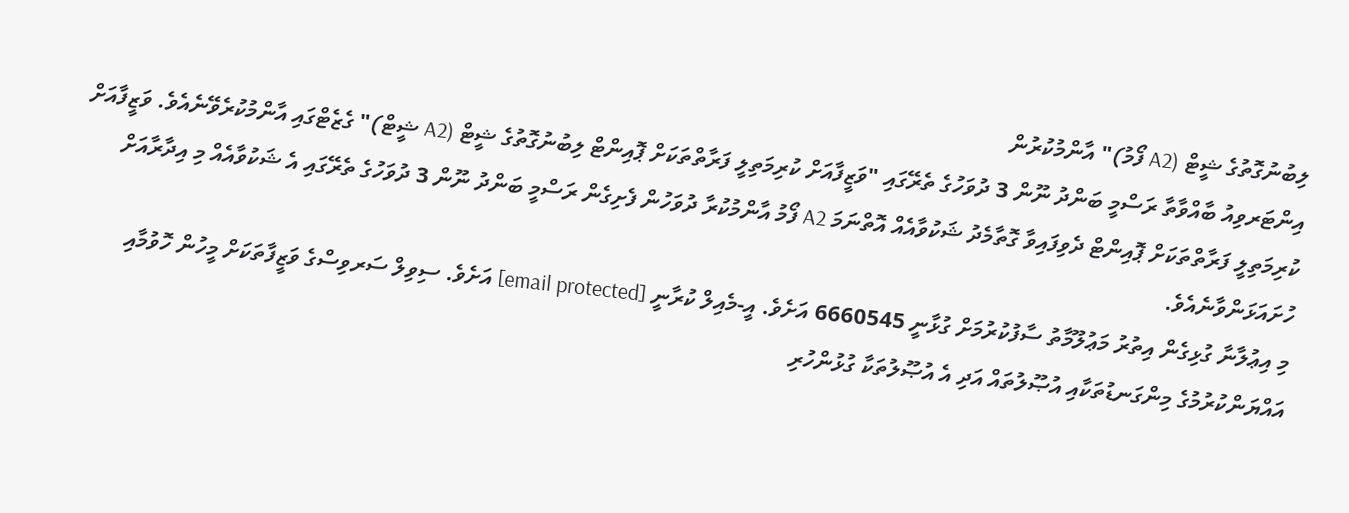ލިބުނުގޮތުގެ ޝީޓް (A2 ފޯމު)" އާންމުކުރުން
އިންޓަރވިއު ބާއްވާތާ ރަސްމީ ބަންދު ނޫން 3 ދުވަހުގެ ތެރޭގައި "ވަޒީފާއަށް ކުރިމަތިލީ ފަރާތްތަކަށް ޕޮއިންޓް ލިބުނުގޮތުގެ ޝީޓް (A2 ޝީޓް)" ގެޒެޓްގައި އާންމުކުރެވޭނެއެވެ. ވަޒީފާއަށް ކުރިމަތިލީ ފަރާތްތަކަށް ޕޮއިންޓް ދެވިފައިވާ ގޮތާމެދު ޝަކުވާއެއް އޮތްނަމަ A2 ފޯމު އާންމުކުރާ ދުވަހުން ފެށިގެން ރަސްމީ ބަންދު ނޫން 3 ދުވަހުގެ ތެރޭގައި އެ ޝަކުވާއެއް މި އިދާރާއަށް ހުށައަޅަންވާނެއެވެ.
މި އިޢުލާނާ ގުޅިގެން އިތުރު މަޢުލޫމާތު ސާފުކުރުމަށް ގުޅާނީ 6660545 އަށެވެ. އީ-މެއިލް ކުރާނީ [email protected] އަށެވެ. ސިވިލް ސަރވިސްގެ ވަޒީފާތަކަށް މީހުން ހޮވުމާއި އައްޔަންކުރުމުގެ މިންގަނޑުތަކާއި އުޞޫލުތައް އަދި އެ އުޞޫލުތަކާ ގުޅުންހުރި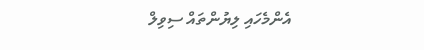އެންމެހައި ލިޔުންތައް ސިވިލް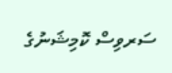ސަރވިސް ކޮމިޝަނުގެ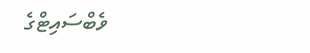ވެބްސައިޓްގެ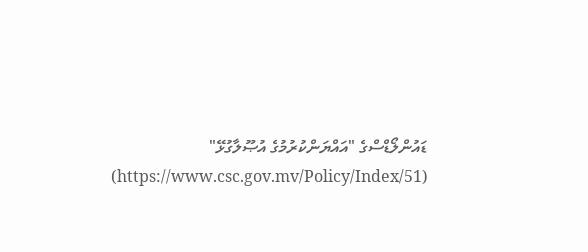ޑައުންލޯޑްސްގެ "އައްޔަންކުރުމުގެ އުޞޫލާގުޅޭ" (https://www.csc.gov.mv/Policy/Index/51)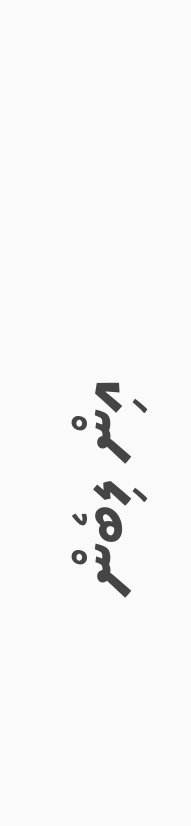އިން ލިބެން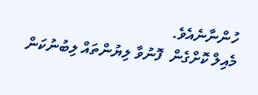ހުންނާނެއެވެ.
މެއިލް ކޮށްގެން  ފޮނުވާ ލިޔުންތައް ލިބުނުކަން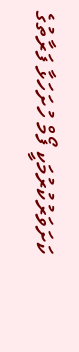ކަށަވަރުކުރުމަކީ ފޯމް ހުށަހަޅާ ފަރާތުގެ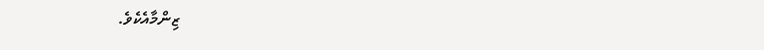ޒިންމާއެކެވެ.